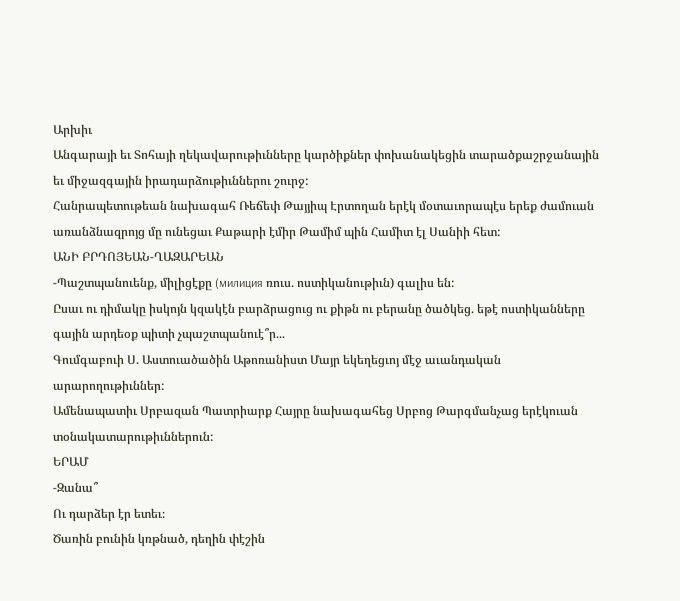Արխիւ
Անգարայի եւ Տոհայի ղեկավարութիւնները կարծիքներ փոխանակեցին տարածքաշրջանային եւ միջազգային իրադարձութիւններու շուրջ:
Հանրապետութեան նախագահ Ռեճեփ Թայյիպ Էրտողան երէկ մօտաւորապէս երեք ժամուան առանձնազրոյց մը ունեցաւ Քաթարի էմիր Թամիմ պին Համիտ էլ Սանիի հետ:
ԱՆԻ ԲՐԴՈՅԵԱՆ-ՂԱԶԱՐԵԱՆ
-Պաշտպանուենք, միլիցէքը (милиция ռուս. ոստիկանութիւն) գալիս են:
Ըսաւ ու դիմակը իսկոյն կզակէն բարձրացուց ու քիթն ու բերանը ծածկեց. եթէ ոստիկանները գային արդեօք պիտի չպաշտպանուէ՞ր...
Գումգաբուի Ս. Աստուածածին Աթոռանիստ Մայր եկեղեցւոյ մէջ աւանդական արարողութիւններ:
Ամենապատիւ Սրբազան Պատրիարք Հայրը նախագահեց Սրբոց Թարգմանչաց երէկուան տօնակատարութիւններուն:
ԵՐԱՄ
-Զանա՞
Ու դարձեր էր ետեւ։
Ծառին բունին կռթնած, դեղին փէշին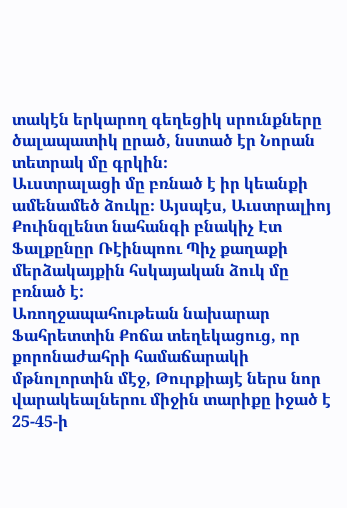տակէն երկարող գեղեցիկ սրունքները ծալապատիկ ըրած, նստած էր Նորան տետրակ մը գրկին։
Աւստրալացի մը բռնած է իր կեանքի ամենամեծ ձուկը։ Այսպէս, Աւստրալիոյ Քուինզլենտ նահանգի բնակիչ Էտ Ֆալքընըր Ռէինպոու Պիչ քաղաքի մերձակայքին հսկայական ձուկ մը բռնած է:
Առողջապահութեան նախարար Ֆահրետտին Քոճա տեղեկացուց, որ քորոնաժահրի համաճարակի մթնոլորտին մէջ, Թուրքիայէ ներս նոր վարակեալներու միջին տարիքը իջած է 25-45-ի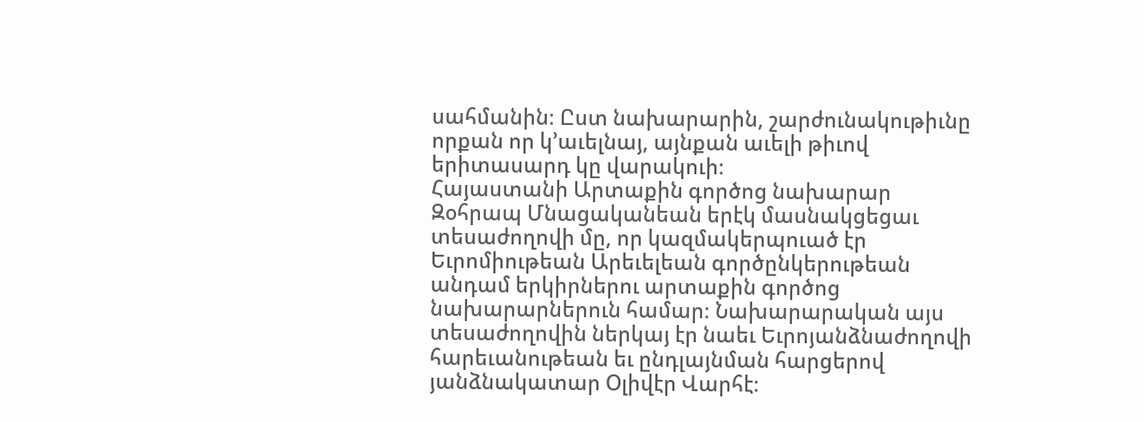սահմանին։ Ըստ նախարարին, շարժունակութիւնը որքան որ կ՚աւելնայ, այնքան աւելի թիւով երիտասարդ կը վարակուի։
Հայաստանի Արտաքին գործոց նախարար Զօհրապ Մնացականեան երէկ մասնակցեցաւ տեսաժողովի մը, որ կազմակերպուած էր Եւրոմիութեան Արեւելեան գործընկերութեան անդամ երկիրներու արտաքին գործոց նախարարներուն համար։ Նախարարական այս տեսաժողովին ներկայ էր նաեւ Եւրոյանձնաժողովի հարեւանութեան եւ ընդլայնման հարցերով յանձնակատար Օլիվէր Վարհէ։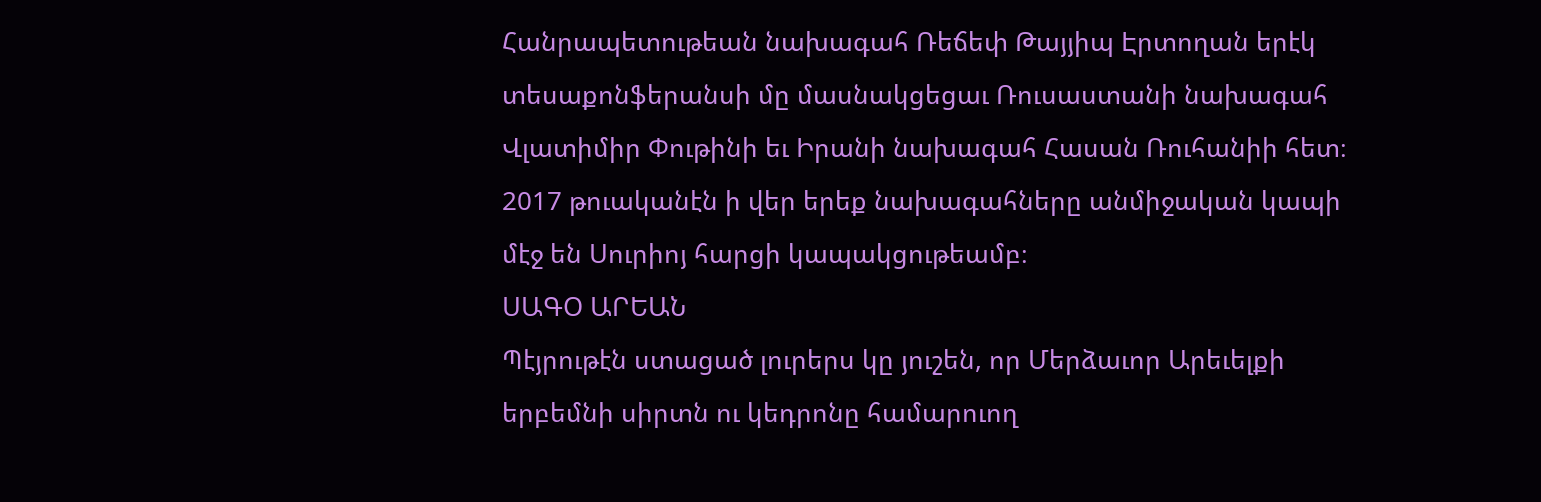Հանրապետութեան նախագահ Ռեճեփ Թայյիպ Էրտողան երէկ տեսաքոնֆերանսի մը մասնակցեցաւ Ռուսաստանի նախագահ Վլատիմիր Փութինի եւ Իրանի նախագահ Հասան Ռուհանիի հետ։ 2017 թուականէն ի վեր երեք նախագահները անմիջական կապի մէջ են Սուրիոյ հարցի կապակցութեամբ։
ՍԱԳՕ ԱՐԵԱՆ
Պէյրութէն ստացած լուրերս կը յուշեն, որ Մերձաւոր Արեւելքի երբեմնի սիրտն ու կեդրոնը համարուող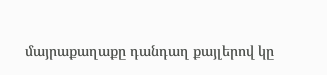մայրաքաղաքը դանդաղ քայլերով կը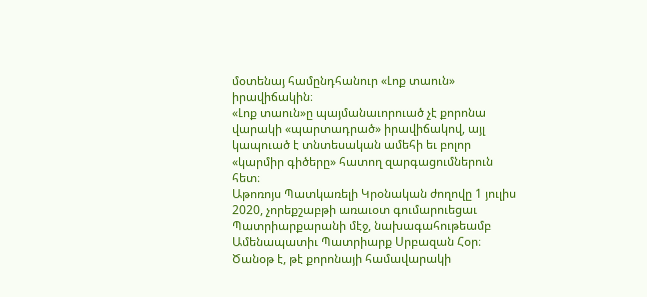մօտենայ համընդհանուր «Լոք տաուն» իրավիճակին։
«Լոք տաուն»ը պայմանաւորուած չէ քորոնա վարակի «պարտադրած» իրավիճակով, այլ կապուած է տնտեսական ամեհի եւ բոլոր «կարմիր գիծերը» հատող զարգացումներուն հետ։
Աթոռոյս Պատկառելի Կրօնական ժողովը 1 յուլիս 2020, չորեքշաբթի առաւօտ գումարուեցաւ Պատրիարքարանի մէջ, նախագահութեամբ Ամենապատիւ Պատրիարք Սրբազան Հօր։
Ծանօթ է, թէ քորոնայի համավարակի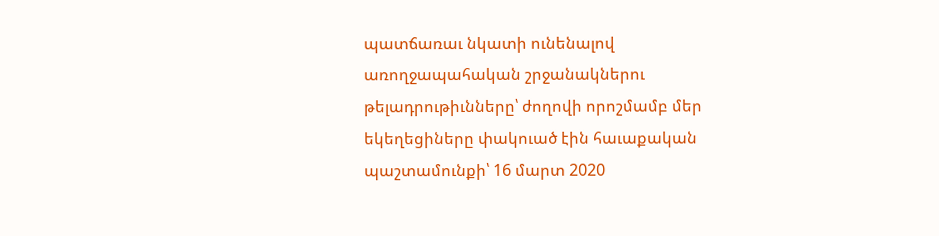պատճառաւ նկատի ունենալով առողջապահական շրջանակներու թելադրութիւնները՝ ժողովի որոշմամբ մեր եկեղեցիները փակուած էին հաւաքական պաշտամունքի՝ 16 մարտ 2020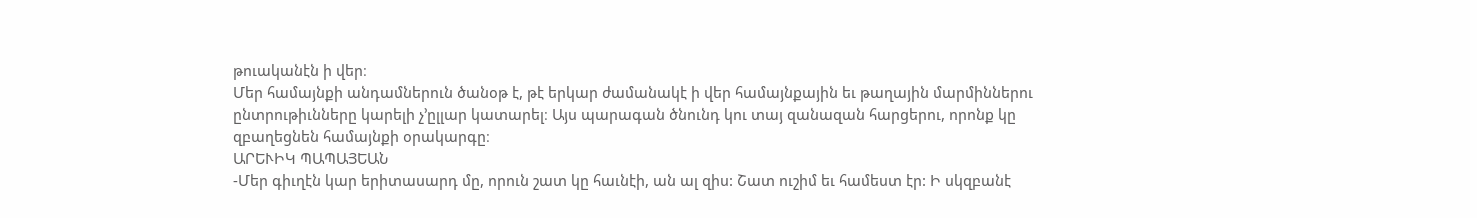թուականէն ի վեր։
Մեր համայնքի անդամներուն ծանօթ է, թէ երկար ժամանակէ ի վեր համայնքային եւ թաղային մարմիններու ընտրութիւնները կարելի չ՚ըլլար կատարել։ Այս պարագան ծնունդ կու տայ զանազան հարցերու, որոնք կը զբաղեցնեն համայնքի օրակարգը։
ԱՐԵՒԻԿ ՊԱՊԱՅԵԱՆ
-Մեր գիւղէն կար երիտասարդ մը, որուն շատ կը հաւնէի, ան ալ զիս: Շատ ուշիմ եւ համեստ էր: Ի սկզբանէ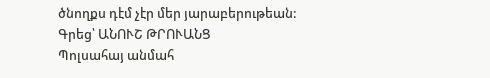ծնողքս դէմ չէր մեր յարաբերութեան:
Գրեց՝ ԱՆՈՒՇ ԹՐՈՒԱՆՑ
Պոլսահայ անմահ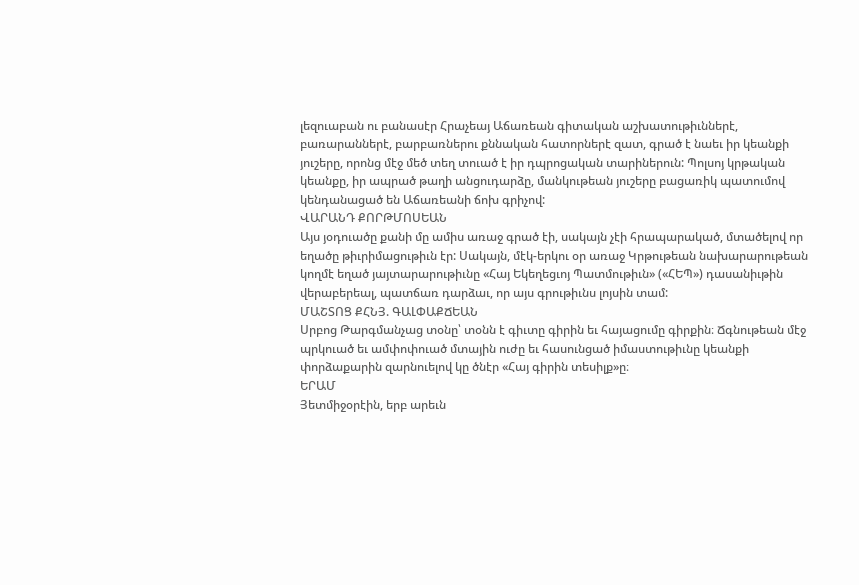լեզուաբան ու բանասէր Հրաչեայ Աճառեան գիտական աշխատութիւններէ, բառարաններէ, բարբառներու քննական հատորներէ զատ, գրած է նաեւ իր կեանքի յուշերը, որոնց մէջ մեծ տեղ տուած է իր դպրոցական տարիներուն: Պոլսոյ կրթական կեանքը, իր ապրած թաղի անցուդարձը, մանկութեան յուշերը բացառիկ պատումով կենդանացած են Աճառեանի ճոխ գրիչով:
ՎԱՐԱՆԴ ՔՈՐԹՄՈՍԵԱՆ
Այս յօդուածը քանի մը ամիս առաջ գրած էի, սակայն չէի հրապարակած, մտածելով որ եղածը թիւրիմացութիւն էր: Սակայն, մէկ-երկու օր առաջ Կրթութեան նախարարութեան կողմէ եղած յայտարարութիւնը «Հայ Եկեղեցւոյ Պատմութիւն» («ՀԵՊ») դասանիւթին վերաբերեալ, պատճառ դարձաւ, որ այս գրութիւնս լոյսին տամ:
ՄԱՇՏՈՑ ՔՀՆՅ. ԳԱԼՓԱՔՃԵԱՆ
Սրբոց Թարգմանչաց տօնը՝ տօնն է գիւտը գիրին եւ հայացումը գիրքին։ Ճգնութեան մէջ պրկուած եւ ամփոփուած մտային ուժը եւ հասունցած իմաստութիւնը կեանքի փորձաքարին զարնուելով կը ծնէր «Հայ գիրին տեսիլք»ը։
ԵՐԱՄ
Յետմիջօրէին, երբ արեւն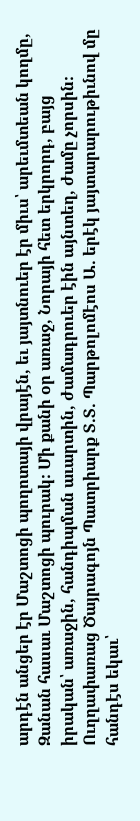արդէն անցեր էր Մաշտոցի պողոտայի վրայէն, եւ յայտնուեր էր միւս՝ արեւմտեան կողմը, Զանան հասաւ Մաշտոցի պուրակ։ Մի քանի օր առաջ, Նորայի հետ երկրորդ, բայց իրական՝ առաջին, հանդիպման աւարտին, ժամադրուեր էին այնտեղ, ժամը չորսին։
Ուղղափառաց Ծայրագոյն Պատրիարք Տ.Տ. Պարթոլոմէոս Ա. երէկ յայտարարութիւնով մը հանդէս եկաւ՝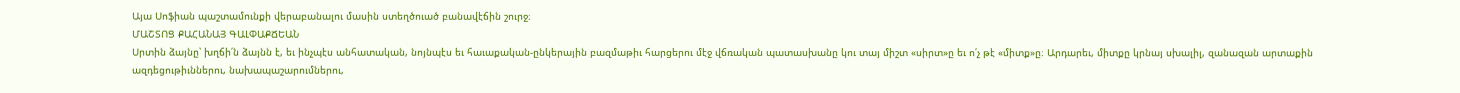Այա Սոֆիան պաշտամունքի վերաբանալու մասին ստեղծուած բանավէճին շուրջ։
ՄԱՇՏՈՑ ՔԱՀԱՆԱՅ ԳԱԼՓԱՔՃԵԱՆ
Սրտին ձայնը՝ խղճի՛ն ձայնն է, եւ ինչպէս անհատական, նոյնպէս եւ հաւաքական-ընկերային բազմաթիւ հարցերու մէջ վճռական պատասխանը կու տայ միշտ «սիրտ»ը եւ ո՛չ թէ «միտք»ը։ Արդարեւ, միտքը կրնայ սխալիլ, զանազան արտաքին ազդեցութիւններու, նախապաշարումներու,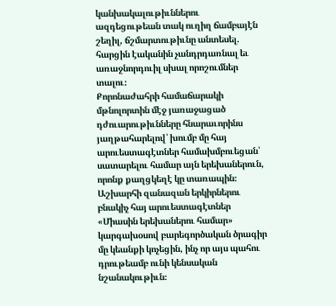կանխակալութիւններու ազդեցութեան տակ ուղիղ ճամբայէն շեղիլ, ճշմարտութիւնը անտեսել. հարցին էականին չանդրդառնալ եւ առաջնորդուիլ սխալ որոշումներ տալու։
Քորոնաժահրի համաճարակի մթնոլորտին մէջ յառաջացած դժուարութիւնները հնարաւորինս յաղթահարելով՝ խումբ մը հայ արուեստագէտներ համախմբուեցան՝ սատարելու համար այն երեխաներուն, որոնք քաղցկեղէ կը տառապին։ Աշխարհի զանազան երկիրներու բնակիչ հայ արուեստագէտներ «Միասին երեխաներու համար» կարգախօսով բարեգործական ծրագիր մը կեանքի կոչեցին, ինչ որ այս պահու դրութեամբ ունի կենսական նշանակութիւն։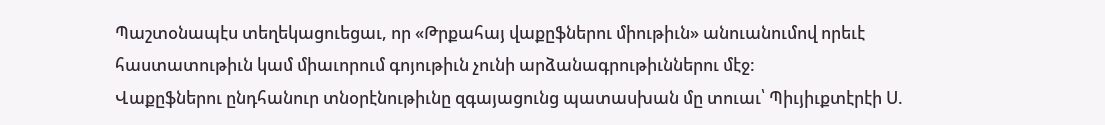Պաշտօնապէս տեղեկացուեցաւ, որ «Թրքահայ վաքըֆներու միութիւն» անուանումով որեւէ հաստատութիւն կամ միաւորում գոյութիւն չունի արձանագրութիւններու մէջ:
Վաքըֆներու ընդհանուր տնօրէնութիւնը զգայացունց պատասխան մը տուաւ՝ Պիւյիւքտէրէի Ս.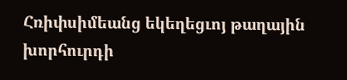Հռիփսիմեանց եկեղեցւոյ թաղային խորհուրդի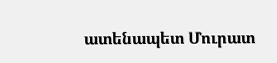ատենապետ Մուրատ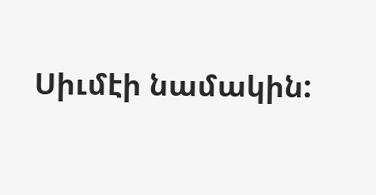Սիւմէի նամակին: